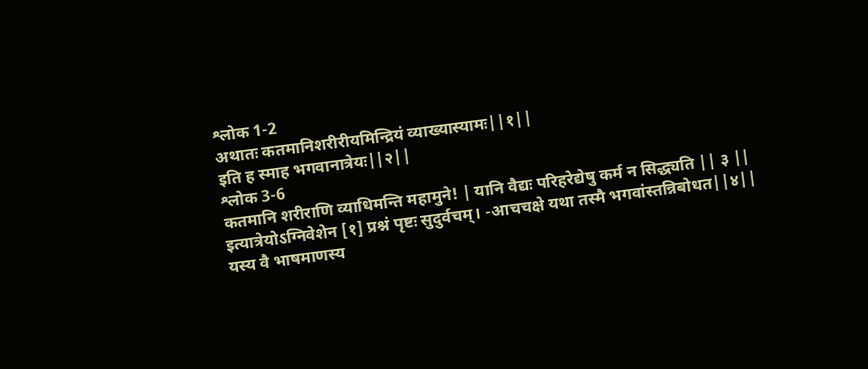श्लोक 1-2
अथातः कतमानिशरीरीयमिन्द्रियं व्याख्यास्यामः||१||
इति ह स्माह भगवानात्रेयः||२||
श्लोक 3-6
कतमानि शरीराणि व्याधिमन्ति महामुने! | यानि वैद्यः परिहरेद्येषु कर्म न सिद्ध्यति || ३ ||
इत्यात्रेयोऽग्निवेशेन [१] प्रश्नं पृष्टः सुदुर्वचम्। -आचचक्षे यथा तस्मै भगवांस्तन्निबोधत||४||
यस्य वै भाषमाणस्य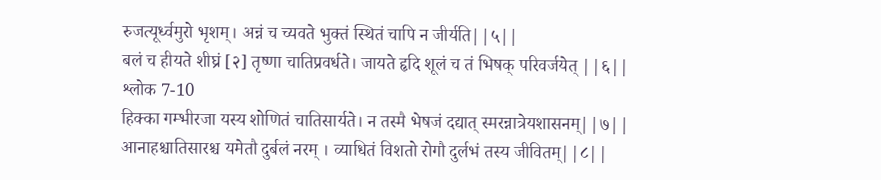रुजत्यूर्ध्वमुरो भृशम्। अन्नं च च्यवते भुक्तं स्थितं चापि न जीर्यति||५||
बलं च हीयते शीघ्रं [२] तृष्णा चातिप्रवर्धते। जायते हृदि शूलं च तं भिषक् परिवर्जयेत् ||६||
श्लोक 7-10
हिक्का गम्भीरजा यस्य शोणितं चातिसार्यते। न तस्मै भेषजं दद्यात् स्मरन्नात्रेयशासनम्||७||
आनाहश्चातिसारश्च यमेतौ दुर्बलं नरम् । व्याधितं विशतो रोगौ दुर्लभं तस्य जीवितम्||८||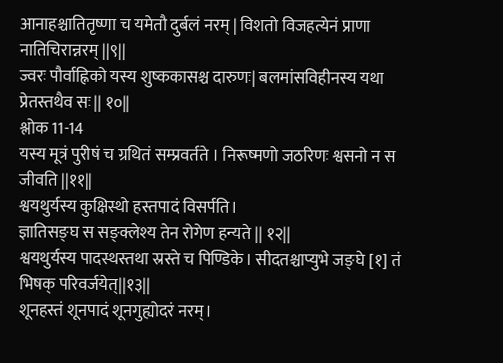आनाहश्चातितृष्णा च यमेतौ दुर्बलं नरम् | विशतो विजहत्येनं प्राणा नातिचिरान्नरम् ||९||
ज्वरः पौर्वाह्निको यस्य शुष्ककासश्च दारुणः| बलमांसविहीनस्य यथा प्रेतस्तथैव सः || १०||
श्लोक 11-14
यस्य मूत्रं पुरीषं च ग्रथितं सम्प्रवर्तते । निरूष्मणो जठरिणः श्वसनो न स जीवति ||११||
श्वयथुर्यस्य कुक्षिस्थो हस्तपादं विसर्पति।
ज्ञातिसङ्घ स सङ्क्लेश्य तेन रोगेण हन्यते || १२||
श्वयथुर्यस्य पादस्थस्तथा स्रस्ते च पिण्डिके। सीदतश्चाप्युभे जङ्घे [१] तं भिषक् परिवर्जयेत्||१३||
शूनहस्तं शूनपादं शूनगुह्योदरं नरम्।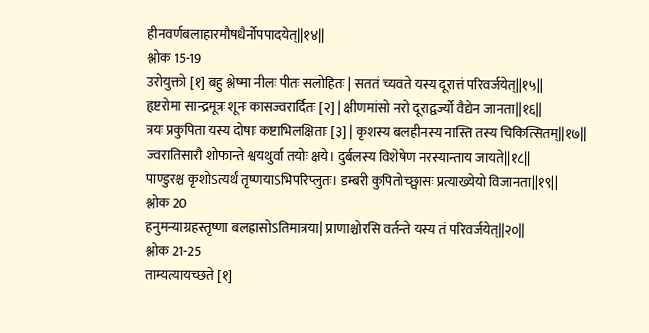हीनवर्णबलाहारमौषधैर्नोपपादयेत्||१४||
श्लोक 15-19
उरोयुक्तो [१] बहु श्लेष्मा नीलः पीतः सलोहितः | सततं च्यवते यस्य दूरात्तं परिवर्जयेत्||१५||
हृष्टरोमा सान्द्रमूत्रः शूनः कासज्वरार्दितः [२] | क्षीणमांसो नरो दूराद्वर्ज्यो वैद्येन जानता||१६||
त्रयः प्रकुपिता यस्य दोषाः कष्टाभिलक्षिताः [३] | कृशस्य बलहीनस्य नास्ति तस्य चिकित्सितम्||१७||
ज्वरातिसारौ शोफान्ते श्वयथुर्वा तयोः क्षये। दुर्बलस्य विशेषेण नरस्यान्ताय जायते||१८||
पाण्डुरश्च कृशोऽत्यर्थं तृष्णयाऽभिपरिप्लुतः। डम्बरी कुपितोच्छ्वासः प्रत्याख्येयो विजानता||१९||
श्लोक 20
हनुमन्याग्रहस्तृष्णा बलह्रासोऽतिमात्रया| प्राणाश्चोरसि वर्तन्ते यस्य तं परिवर्जयेत्||२०||
श्लोक 21-25
ताम्यत्यायच्छते [१]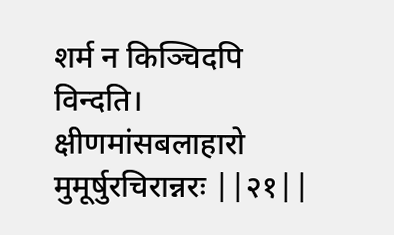शर्म न किञ्चिदपि विन्दति। क्षीणमांसबलाहारो मुमूर्षुरचिरान्नरः ||२१||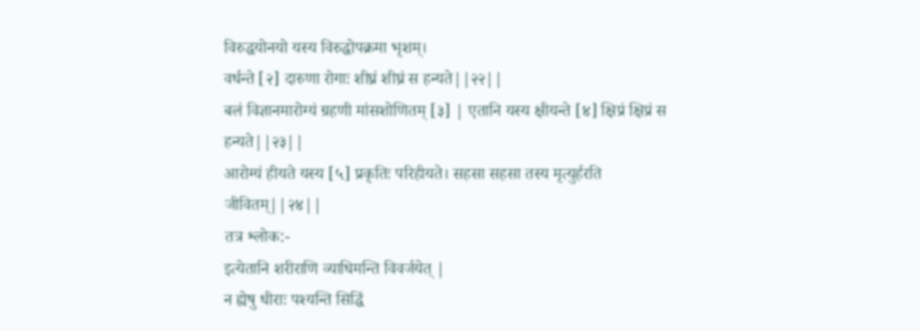विरुद्धयोनयो यस्य विरुद्धोपक्रमा भृशम्।
वर्धन्ते [२] दारुणा रोगाः शीघ्रं शीघ्रं स हन्यते||२२||
बलं विज्ञानमारोग्यं ग्रहणी मांसशोणितम् [३] | एतानि यस्य क्षीयन्ते [४] क्षिप्रं क्षिप्रं स हन्यते||२३||
आरोग्यं हीयते यस्य [५] प्रकृतिः परिहीयते। सहसा सहसा तस्य मृत्युर्हरति जीवितम्||२४||
तत्र श्लोक:-
इत्येतानि शरीराणि व्याधिमन्ति विवर्जयेत् |
न ह्येषु धीराः पश्यन्ति सिद्धिं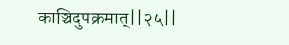काञ्चिदुपक्रमात्||२५||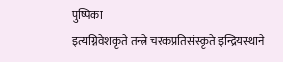पुष्पिका
इत्यग्निवेशकृते तन्त्रे चरकप्रतिसंस्कृते इन्द्रियस्थाने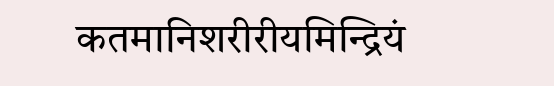कतमानिशरीरीयमिन्द्रियं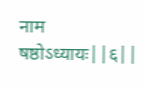नाम षष्ठोऽध्यायः||६||